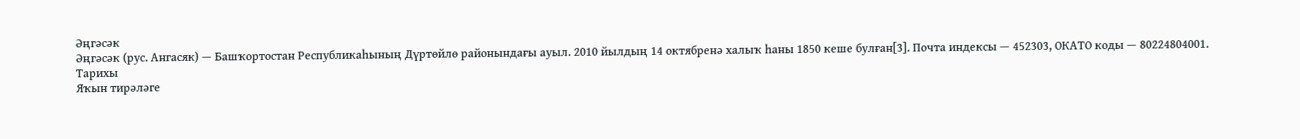Әңгәсәк
Әңгәсәк (рус. Ангасяк) — Башҡортостан Республикаһының Дүртөйлө районындағы ауыл. 2010 йылдың 14 октябренә халыҡ һаны 1850 кеше булған[3]. Почта индексы — 452303, ОКАТО коды — 80224804001.
Тарихы
Яҡын тирәләге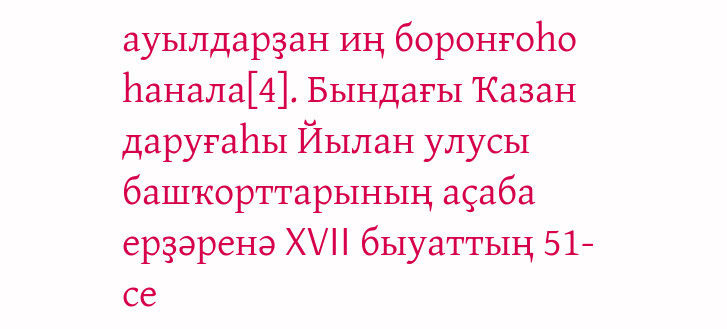ауылдарҙан иң боронғоһо һанала[4]. Бындағы Ҡазан даруғаһы Йылан улусы башҡорттарының аҫаба ерҙәренә XVII быуаттың 51-се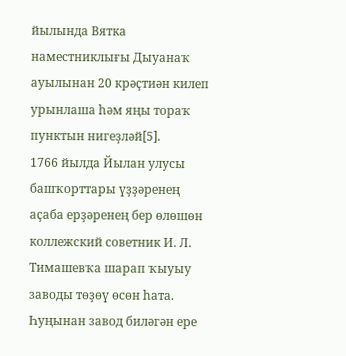йылында Вятка наместниклығы Дыуанаҡ ауылынан 20 крәҫтиән килеп урынлаша һәм яңы тораҡ пунктын нигеҙләй[5].
1766 йылда Йылан улусы башҡорттары үҙҙәренең аҫаба ерҙәренең бер өлөшөн коллежский советник И. Л. Тимашевҡа шарап ҡыуыу заводы төҙөү өсөн һата. Һуңынан завод биләгән ере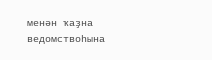менән ҡаҙна ведомствоһына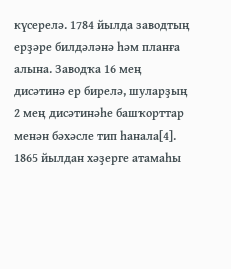күсерелә. 1784 йылда заводтың ерҙәре билдәләнә һәм планға алына. Заводҡа 16 мең дисәтинә ер бирелә, шуларҙың 2 мең дисәтинәһе башҡорттар менән бәхәсле тип һанала[4].
1865 йылдан хәҙерге атамаһы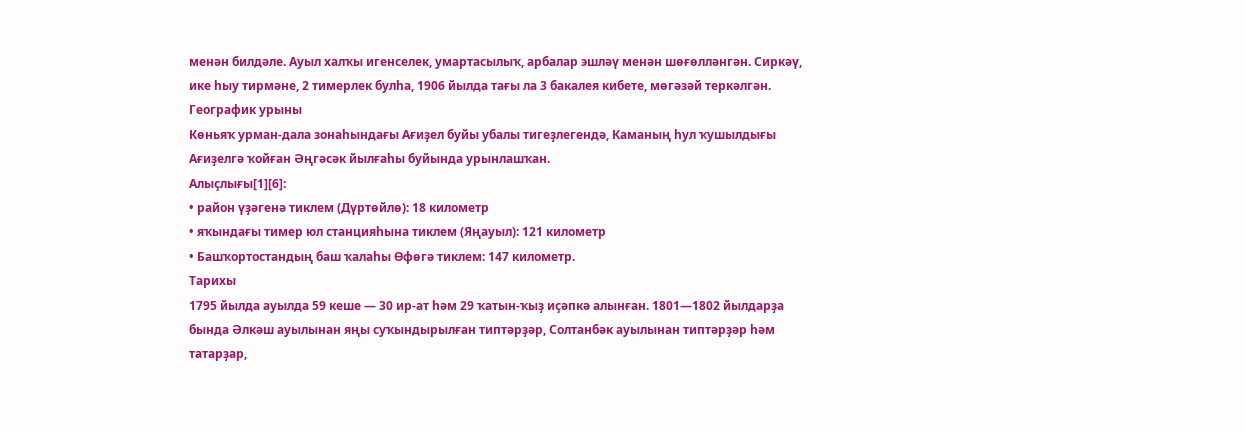менән билдәле. Ауыл халҡы игенселек, умартасылыҡ, арбалар эшләү менән шөғөлләнгән. Сиркәү, ике һыу тирмәне, 2 тимерлек булһа, 1906 йылда тағы ла 3 бакалея кибете, мөгәзәй теркәлгән.
Географик урыны
Көньяҡ урман-дала зонаһындағы Ағиҙел буйы убалы тигеҙлегендә, Каманың һул ҡушылдығы Ағиҙелгә ҡойған Әңгәсәк йылғаһы буйында урынлашҡан.
Алыҫлығы[1][6]:
• район үҙәгенә тиклем (Дүртөйлө): 18 километр
• яҡындағы тимер юл станцияһына тиклем (Яңауыл): 121 километр
• Башҡортостандың баш ҡалаһы Өфөгә тиклем: 147 километр.
Тарихы
1795 йылда ауылда 59 кеше — 30 ир-ат һәм 29 ҡатын-ҡыҙ иҫәпкә алынған. 1801—1802 йылдарҙа бында Әлкәш ауылынан яңы суҡындырылған типтәрҙәр, Солтанбәк ауылынан типтәрҙәр һәм татарҙар,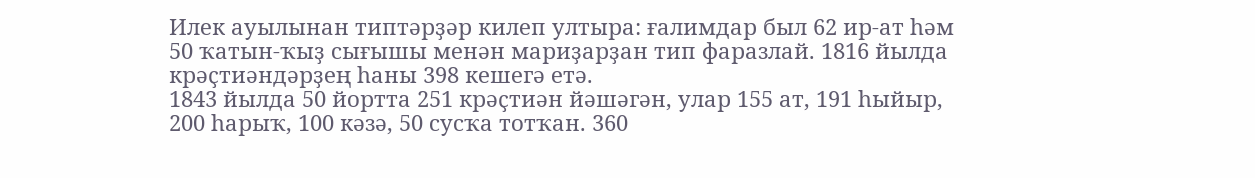Илек ауылынан типтәрҙәр килеп ултыра: ғалимдар был 62 ир-ат һәм 50 ҡатын-ҡыҙ сығышы менән мариҙарҙан тип фаразлай. 1816 йылда крәҫтиәндәрҙең һаны 398 кешегә етә.
1843 йылда 50 йортта 251 крәҫтиән йәшәгән, улар 155 ат, 191 һыйыр, 200 һарыҡ, 100 кәзә, 50 сусҡа тотҡан. 360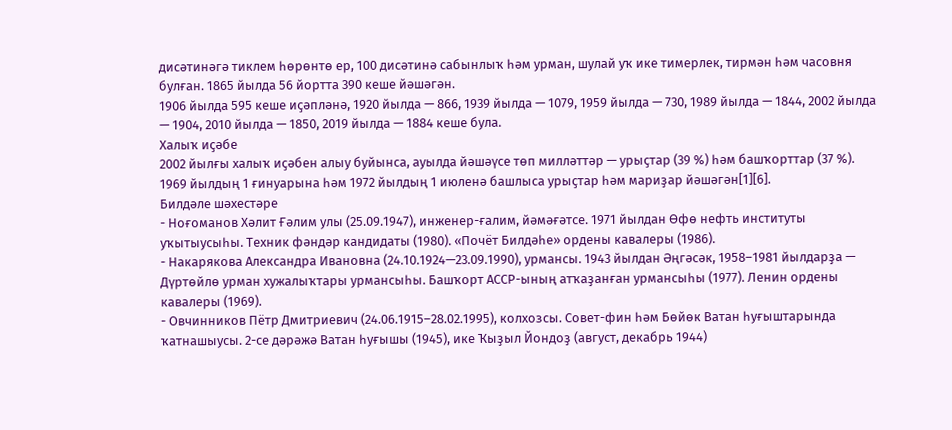дисәтинәгә тиклем һөрөнтө ер, 100 дисәтинә сабынлыҡ һәм урман, шулай уҡ ике тимерлек, тирмән һәм часовня булған. 1865 йылда 56 йортта 390 кеше йәшәгән.
1906 йылда 595 кеше иҫәпләнә, 1920 йылда — 866, 1939 йылда — 1079, 1959 йылда — 730, 1989 йылда — 1844, 2002 йылда — 1904, 2010 йылда — 1850, 2019 йылда — 1884 кеше була.
Халыҡ иҫәбе
2002 йылғы халыҡ иҫәбен алыу буйынса, ауылда йәшәүсе төп милләттәр — урыҫтар (39 %) һәм башҡорттар (37 %).
1969 йылдың 1 ғинуарына һәм 1972 йылдың 1 июленә башлыса урыҫтар һәм мариҙар йәшәгән[1][6].
Билдәле шәхестәре
- Ноғоманов Хәлит Ғәлим улы (25.09.1947), инженер-ғалим, йәмәғәтсе. 1971 йылдан Өфө нефть институты уҡытыусыһы. Техник фәндәр кандидаты (1980). «Почёт Билдәһе» ордены кавалеры (1986).
- Накарякова Александра Ивановна (24.10.1924—23.09.1990), урмансы. 1943 йылдан Әңгәсәк, 1958–1981 йылдарҙа — Дүртөйлө урман хужалыҡтары урмансыһы. Башҡорт АССР-ының атҡаҙанған урмансыһы (1977). Ленин ордены кавалеры (1969).
- Овчинников Пётр Дмитриевич (24.06.1915–28.02.1995), колхозсы. Совет-фин һәм Бөйөк Ватан һуғыштарында ҡатнашыусы. 2-се дәрәжә Ватан һуғышы (1945), ике Ҡыҙыл Йондоҙ (август, декабрь 1944)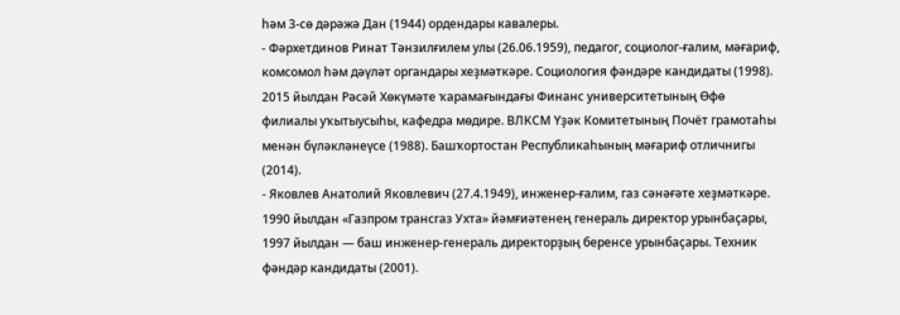һәм 3-сө дәрәжә Дан (1944) ордендары кавалеры.
- Фәрхетдинов Ринат Тәнзилғилем улы (26.06.1959), педагог, социолог-ғалим, мәғариф, комсомол һәм дәүләт органдары хеҙмәткәре. Социология фәндәре кандидаты (1998). 2015 йылдан Рәсәй Хөкүмәте ҡарамағындағы Финанс университетының Өфө филиалы уҡытыусыһы, кафедра мөдире. ВЛКСМ Үҙәк Комитетының Почёт грамотаһы менән бүләкләнеүсе (1988). Башҡортостан Республикаһының мәғариф отличнигы (2014).
- Яковлев Анатолий Яковлевич (27.4.1949), инженер-ғалим, газ сәнәғәте хеҙмәткәре. 1990 йылдан «Газпром трансгаз Ухта» йәмғиәтенең генераль директор урынбаҫары, 1997 йылдан — баш инженер-генераль директорҙың беренсе урынбаҫары. Техник фәндәр кандидаты (2001).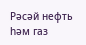Рәсәй нефть һәм газ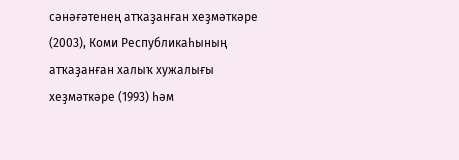сәнәғәтенең атҡаҙанған хеҙмәткәре (2003), Коми Республикаһының атҡаҙанған халыҡ хужалығы хеҙмәткәре (1993) һәм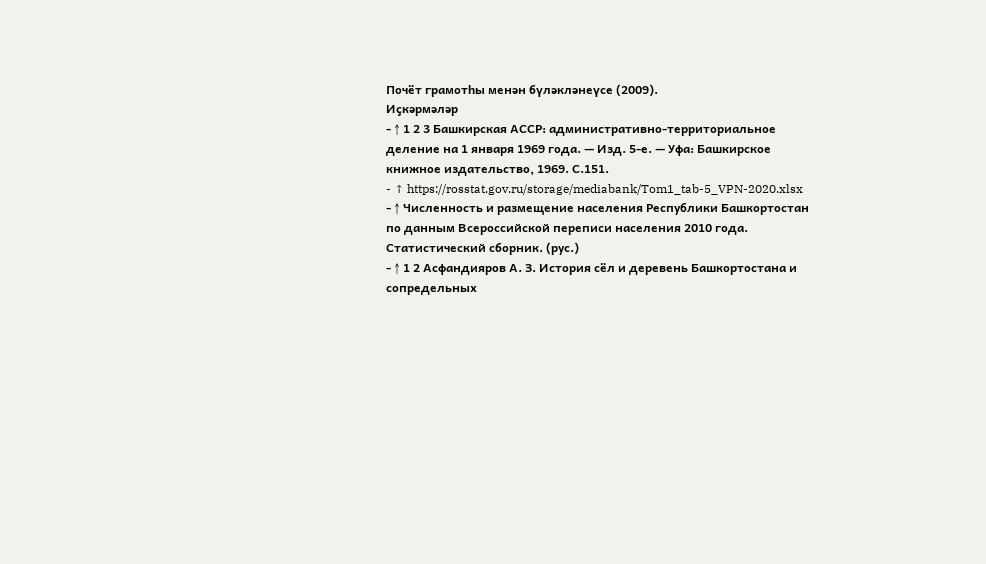Почёт грамотһы менән бүләкләнеүсе (2009).
Иҫкәрмәләр
- ↑ 1 2 3 Башкирская АССР: административно-территориальное деление на 1 января 1969 года. — Изд. 5-е. — Уфа: Башкирское книжное издательство, 1969. С.151.
- ↑ https://rosstat.gov.ru/storage/mediabank/Tom1_tab-5_VPN-2020.xlsx
- ↑ Численность и размещение населения Республики Башкортостан по данным Всероссийской переписи населения 2010 года. Статистический сборник. (рус.)
- ↑ 1 2 Асфандияров А. З. История сёл и деревень Башкортостана и сопредельных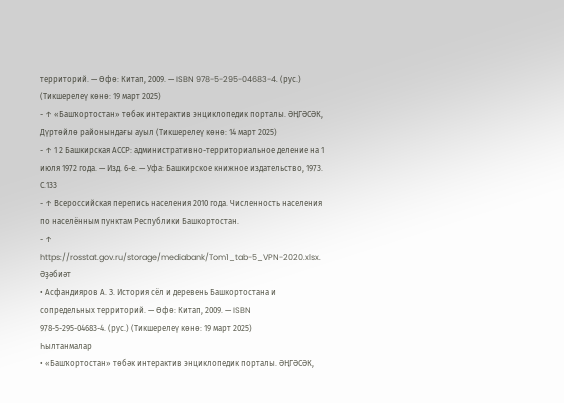территорий. — Өфө: Китап, 2009. — ISBN 978-5-295-04683-4. (рус.) (Тикшерелеү көнө: 19 март 2025)
- ↑ «Башҡортостан» төбәк интерактив энциклопедик порталы. ӘҢГӘСӘК, Дүртөйлө районындағы ауыл (Тикшерелеү көнө: 14 март 2025)
- ↑ 1 2 Башкирская АССР: административно-территориальное деление на 1 июля 1972 года. — Изд. 6-е. — Уфа: Башкирское книжное издательство, 1973. С.133
- ↑ Всероссийская перепись населения 2010 года. Численность населения по населённым пунктам Республики Башкортостан.
- ↑ https://rosstat.gov.ru/storage/mediabank/Tom1_tab-5_VPN-2020.xlsx.
Әҙәбиәт
• Асфандияров А. З. История сёл и деревень Башкортостана и сопредельных территорий. — Өфө: Китап, 2009. — ISBN 978-5-295-04683-4. (рус.) (Тикшерелеү көнө: 19 март 2025)
Һылтанмалар
• «Башҡортостан» төбәк интерактив энциклопедик порталы. ӘҢГӘСӘК,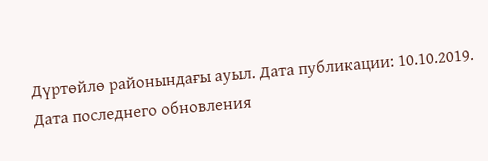Дүртөйлө районындағы ауыл. Дата публикации: 10.10.2019. Дата последнего обновления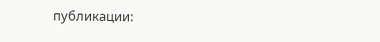публикации: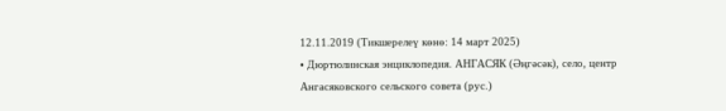12.11.2019 (Тикшерелеү көнө: 14 март 2025)
• Дюртюлинская энциклопедия. АНГАСЯК (Әңгәсәк), село, центр Ангасяковского сельского совета (рус.)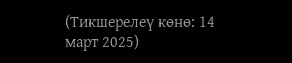(Тикшерелеү көнө: 14 март 2025)